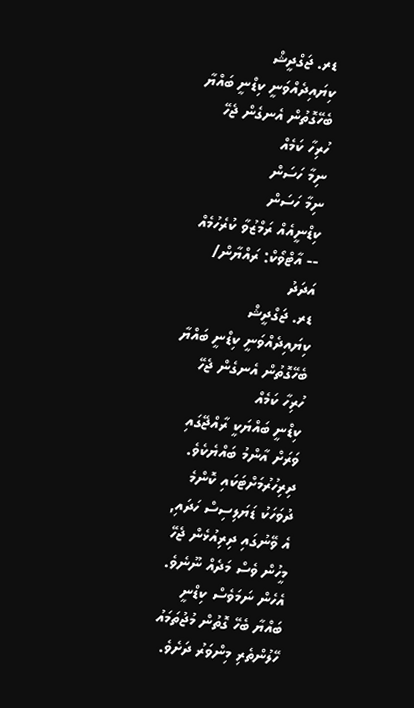ޑރ. ޖަގްދީޝް ކިޔައިދެއްވަނީ ކިޑްނީ ބައްޔާ ބެހޭގޮތުން އެނގެން ޖެހޭ ހުރިހާ ކަމެއް
ނިމާ ހަސަން
ނިމާ ހަސަން
ކިޑްނީއެއް ރަމްޒުވާ ކުރެހުމެއް -- އާޓްވޯކް: ރައްޔާން/ އަދަދު
ޑރ. ޖަގްދީޝް ކިޔައިދެއްވަނީ ކިޑްނީ ބައްޔާ ބެހޭގޮތުން އެނގެން ޖެހޭ ހުރިހާ ކަމެއް
ކިޑްނީ ބައްޔަކީ ރާއްޖޭގައި ވަރަށް އާންމު ބައްޔެކެވެ. ދިރިހުރުމަށްޓަކައި ކޮންމެ ދުވަހަކު ޑަޔަލިސިސް ހަދައި, އެ ވޭނުގައި ދިރިއުޅެން ޖެހޭ މީހުން ވެސް މަދެއް ނޫނެވެ. އެހެން ނަމަވެސް ކިޑްނީ ބައްޔާ ބެހޭ ގޮތުން މުޖުތަމައު ހޭލުންތެރި މިންވަރު ދަށެވެ.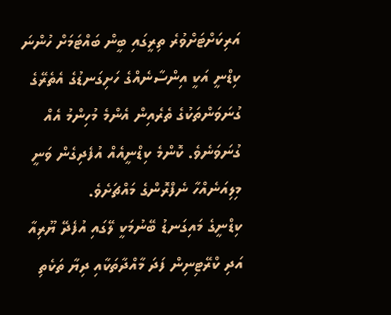އަރިކަށްޓަށްވުރެ ތިރީގައި ބީން ބައްޓަމަށް ހުންނަ ކިޑްނީ އަކީ އިންސާނެއްގެ ހަށިގަނޑުގެ އެތެރޭގެ ގުނަވަންތަކުގެ ތެރެއިން އެންމެ މުހިންމު އެއް ގުނަވަނެވެ. ކޮންމެ ކިޑްނީއެއް އުފެދިގެން ވަނީ މިލިއަނެއްހާ ނެފްރޮންގެ މައްޗަށެވެ.
ކިޑްނީގެ މައިގަނޑު ބޭނުމަކީ ލޭގައި އުފެދޭ ޔޫރިއާ އަދި ކްރޭޓިނިން ފަދަ މާއްދާތަކާއި ދިޔާ ތަކެތި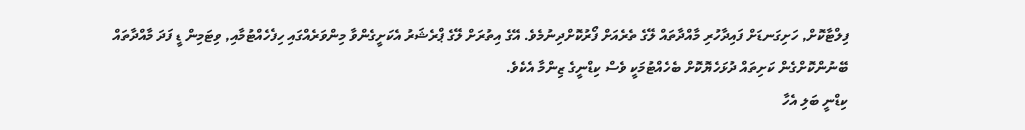ފިލްޓާކޮށް, ހަށިގަނޑަށް ފައިދާހުރި މާއްދާތައް ލޭގެ ތެރެއަށް ފޯރުކޮށްދިނުމެވެ. އޭގެ އިތުރަށް ލޭގެ ޕްރެޝަރު އެކަށީގެންވާ މިންވަރެއްގައި ހިފެހެއްޓުމާއި, ވިޓަމިން ޑީ ފަދަ މާއްދާތައް ބޭނުންކޮށްގެން ކަށިތައް ދުޅަހެޔޮކޮށް ބެހެއްޓުމަކީ ވެސް ކިޑްނީގެ ޒިންމާ އެކެވެ.
ކިޑްނީ ބަލި އެހާ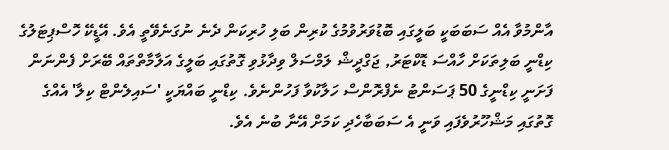އާންމުވާ އެއް ސަބަބަކީ ބަލީގައި ބޮޑުވަރުވުމުގެ ކުރިން ބަލި ހުރިކަން ދެނެ ނުގަނެވޭތީ އެވެ. އޭޑީކޭ ހޮސްޕިޓަލުގެ ކިޑްނީ ބަލިތަކަށް ހާއްސަ ޑޮކްޓަރު, ޖަގްދީޝް ލަމްސަލް ވިދާޅުވި ގޮތުގައި ބަލީގެ އަލާމާތްތައް ބޭރަށް ފެންނަން ފަށަނީ ކިޑްނީގެ 50 ޕަސަންޓު ނެފްރޮންސް ހަލާކުވާ ފަހުންނެވެ. ކިޑްނީ ބައްޔަކީ 'ސައިލެންޓް ކިލާ' އެއްގެ ގޮތުގައި މަޝްހޫރުވެފައި ވަނީ އެ ސަބަބާހެދި ކަމަށް އޭނާ ބުނެ އެވެ.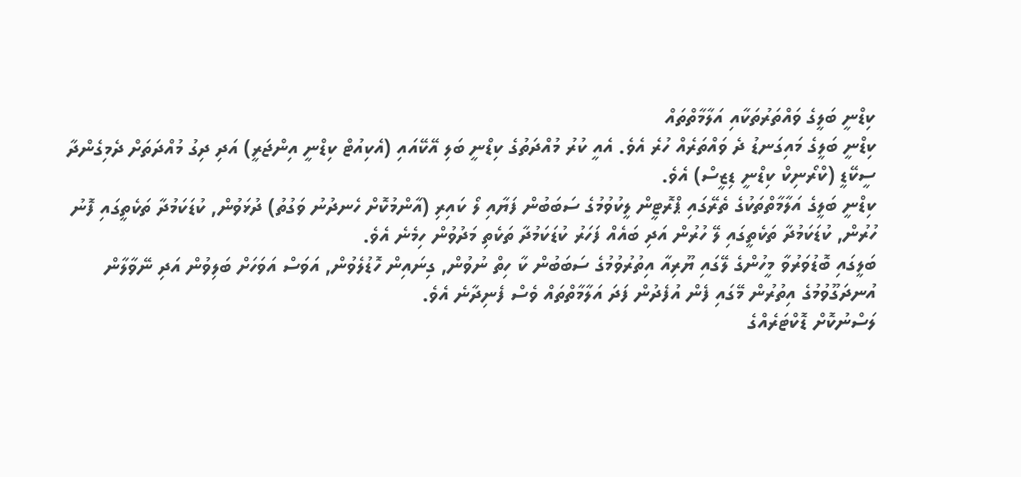ކިޑްނީ ބަލީގެ ވައްތަރުތަކާއި އަލާމާތްތައް
ކިޑްނީ ބަލީގެ މައިގަނޑު ދެ ވައްތަރެއް ހުރެ އެވެ. އެއީ ކުރު މުއްދަތުގެ ކިޑްނީ ބަލި އޭކޭއައި (އެކިއުޓް ކިޑްނީ އިންޖަރީ) އަދި ދިގު މުއްދަތަށް ދެމިގެންދާ ސީކޭޑީ (ކްރޯނިކް ކިޑްނީ ޑިޒީސް) އެވެ.
ކިޑްނީ ބަލީގެ އަލާމާތްތަކުގެ ތެރޭގައި ޕްރޮޓީން ލީކުވުމުގެ ސަބަބުން ފަޔާއި ލޯ ކައިރި (އާންމުކޮށް ހެނދުނު ވަގުތު) ދުޅަވުން, ކުޑަކަމުދާ ތަކެތީގައި ފޮނު ހުރުން, ކުޑަކަމުދާ ތަކެތީގައި ލޭ ހުރުން އަދި ބައެއް ފަހަރު ކުޑަކަމުދާ ތަކެތި މަދުވުން ހިމެނެ އެވެ.
ބަލީގައި ބޮޑުވަރުވާ މީހުންގެ ލޭގައި ޔޫރިއާ އިތުރުވުމުގެ ސަބަބުން ކާ ހިތް ނުވުން, ގިނައިން ހޮޑުލެވުން, އަވަސް އަވަހަށް ބަލިވުން އަދި ނޭވާލާން އުނދަގޫވުމުގެ އިތުރުން މޭގައި ފެން އުފެދުން ފަދަ އަލާމާތްތައް ވެސް ފެނިދާނެ އެވެ.
ލަސްނުކޮށް ޑޮކްޓަރެއްގެ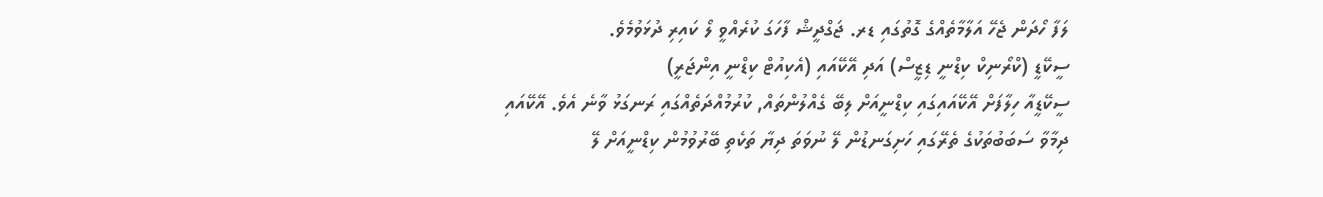ލަފާ ހޯދަން ޖެހޭ އަލާމާތެއްގެ ގޮތުގައި ޑރ. ޖަގްދީޝް ފާހަގަ ކުރެއްވީ ލޯ ކައިރި ދުޅަވުމެވެ.
ސީކޭޑީ (ކްރޯނިކް ކިޑްނީ ޑިޒީސް) އަދި އޭކޭއައި (އެކިއުޓް ކިޑްނީ އިންޖަރީ)
ސީކޭޑީއާ ހިލާފަށް އޭކޭއައިގައި ކިޑްނީއަށް ލިބޭ ގެއްލުންތައް, ކުރުމުއްދަތެއްގައި ރަނގަޅު ވާނެ އެވެ. އޭކޭއައި ދިމާވާ ސަބަބުތަކުގެ ތެރޭގައި ހަށިގަނޑުން ލޭ ނުވަތަ ދިޔާ ތަކެތި ބޭރުވުމުން ކިޑްނީއަށް ލޭ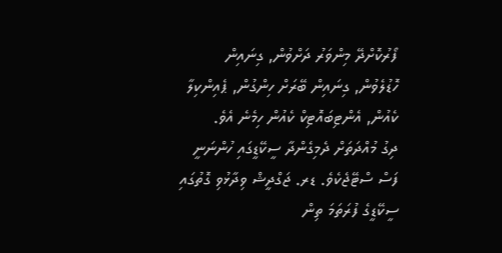ފޯރުކޮށްދޭ މިންވަރު ދަށްވުން, ގިނައިން ހޮޑުލެވުން, ގިނައިން ބޭރަށް ހިންގުން, ޕެއިންކިލާ ކެއުން, އެންޓިބައޮޓިކް ކެއުން ހިމެނެ އެވެ.
ދިގު މުއްދަތަށް ދެމިގެންދާ ސީކޭޑީގައި ހުންނަނީ ފަސް ސްޓޭޖެކެވެ. ޑރ. ޖަގްދީޝް ވިދާޅުވި ގޮތުގައި ސީކޭޑީގެ ފުރަތަމަ ތިން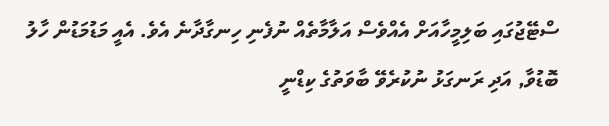ސްޓޭޖުގައި ބަލިމީހާއަށް އެއްވެސް އަލާމާތެއް ނުފެނި ހިނގާދާނެ އެވެ. އެއީ މަޑުމަޑުން ހާލު ބޮޑުވާ, އަދި ރަނގަޅު ނުކުރެވޭ ބާވަތުގެ ކިޑްނީ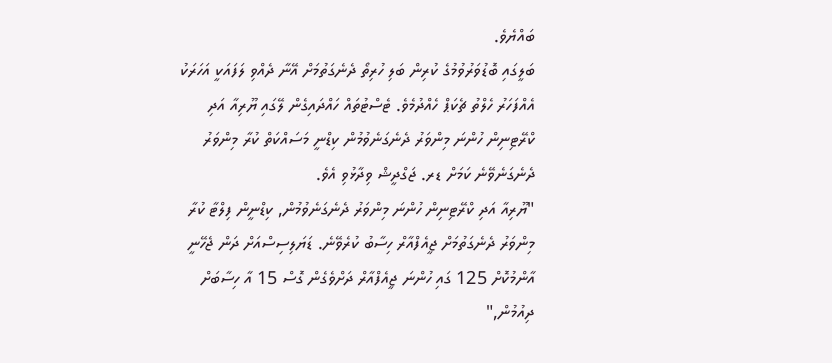ބައްޔެވެ.
ބަލީގައި ބޮޑުވަރުވުމުގެ ކުރިން ބަލި ހުރިތޯ ދެނެގަތުމަށް އޭނާ ދެއްވި ލަފައަކީ އަހަރަކު އެއްފަހަރު ހެލްތު ޗެކަޕް ހެއްދުމެވެ. ޓެސްޓުތައް ހައްދައިގެން ލޭގައި ޔޫރިއާ އަދި ކްރޭޓިނިން ހުންނަ މިންވަރު ދެނެގަނެވުމުން ކިޑްނީ މަސައްކަތް ކުރާ މިންވަރު ދެނެގަނެވޭނެ ކަމަށް ޑރ. ޖަގްދީޝް ވިދާޅުވި އެވެ.
"ޔޫރިއާ އަދި ކްރޭޓިނިން ހުންނަ މިންވަރު ދެނެގަނެވުމުން, ކިޑްނީން ފިލްޓާ ކުރާ މިންވަރު ދެނެގަތުމަށް ޖީއެފްއާރް ހިސާބު ކުރެވޭނެ. ޑަޔަލިސިސްއަށް ދަން ޖެހޭނީ އާންމުކޮށް 125 ގައި ހުންނަ ޖީއެފްއާރް ދަށްވެގެން ގޮސް 15 އާ ހިސާބަށް ދިއުމުން,"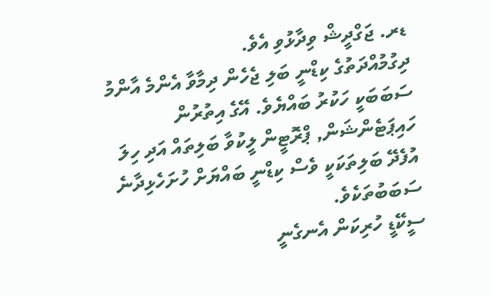ޑރ. ޖަގްދީޝް ވިދާޅުވި އެވެ.
ދިގުމުއްދަތުގެ ކިޑްނީ ބަލި ޖެހެން ދިމާވާ އެންމެ އާންމު ސަބަބަކީ ހަކުރު ބައްޔެވެ. އޭގެ އިތުރުން ހައިޕަޓެންޝަން, ޕްރޮޓީން ލީކުވާ ބަލިތައް އަދި ހިލަ އުފެދޭ ބަލިތަކަކީ ވެސް ކިޑްނީ ބައްޔަށް ހުށަހެޅިދާނެ ސަބަބުތަކެވެ.
ސީކޭޑީ ހުރިކަން އެނގެނީ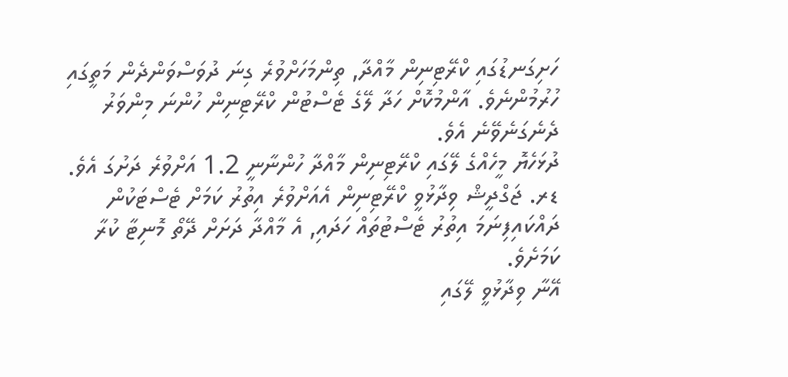ހަށިގަނޑުގައި ކްރޭޓިނިން މާއްދާ, ތިންމަހަށްވުރެ ގިނަ ދުވަސްވަންދެން މަތީގައި ހުރުމުންނެވެ. އާންމުކޮށް ހަދާ ލޭގެ ޓެސްޓުން ކްރޭޓިނިން ހުންނަ މިންވަރު ދެނެގަނެވޭނެ އެވެ.
ދުޅަހެޔޮ މީހެއްގެ ލޭގައި ކްރޭޓިނިން މާއްދާ ހުންނާނީ 1.2 އަށްވުރެ ދަށުގަ އެވެ. ޑރ. ޖަގްދީޝް ވިދާޅުވީ ކްރޭޓިނިން އެއަށްވުރެ އިތުރު ކަމަށް ޓެސްޓަކުން ދައްކައިފިނަމަ އިތުރު ޓެސްޓުތައް ހަދައި, އެ މާއްދާ ދަށަށް ދޭތޯ މޮނިޓާ ކުރާ ކަމަށެވެ.
އޭނާ ވިދާޅުވީ ލޭގައި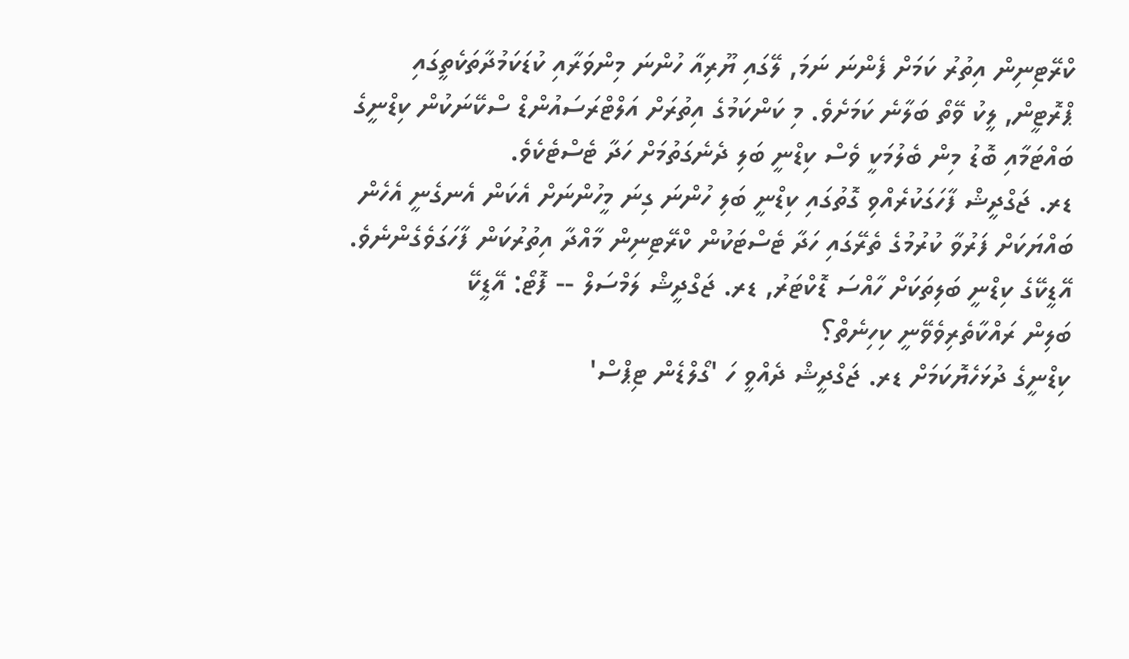ކްރޭޓިނިން އިތުރު ކަމަށް ފެންނަ ނަމަ, ލޭގައި ޔޫރިއާ ހުންނަ މިންވަރާއި ކުޑަކަމުދާތަކެތީގައި ޕްރޮޓީން, ލީކު ވޭތޯ ބަލާނެ ކަމަށެވެ. މި ކަންކަމުގެ އިތުރަށް އަލްޓްރަސައުންޑް ސްކޭނަކުން ކިޑްނީގެ ބައްޓަމާއި ބޮޑު މިން ބެލުމަކީ ވެސް ކިޑްނީ ބަލި ދެނެގަތުމަށް ހަދާ ޓެސްޓެކެވެ.
ޑރ. ޖަގްދީޝް ފާހަގަކުރެއްވި ގޮތުގައި ކިޑްނީ ބަލި ހުންނަ ގިނަ މީހުންނަށް އެކަން އެނގެނީ އެހެން ބައްޔަކަށް ފަރުވާ ކުރުމުގެ ތެރޭގައި ހަދާ ޓެސްޓަކުން ކްރޭޓިނިން މާއްދާ އިތުރުކަން ފާހަގަވެގެންނެވެ.
އޭޑީކޭގެ ކިޑްނީ ބަލިތަކަށް ހާއްސަ ޑޮކްޓަރު, ޑރ. ޖަގްދީޝް ލަމްސަލް -- ފޮޓޯ: އޭޑީކޭ
ބަލިން ރައްކާތެރިވެވޭނީ ކިހިނެތް؟
ކިޑްނީގެ ދުޅަހެޔޮކަމަށް ޑރ. ޖަގްދީޝް ދެއްވީ ހަ 'ގޯލްޑެން ޓިޕްސް'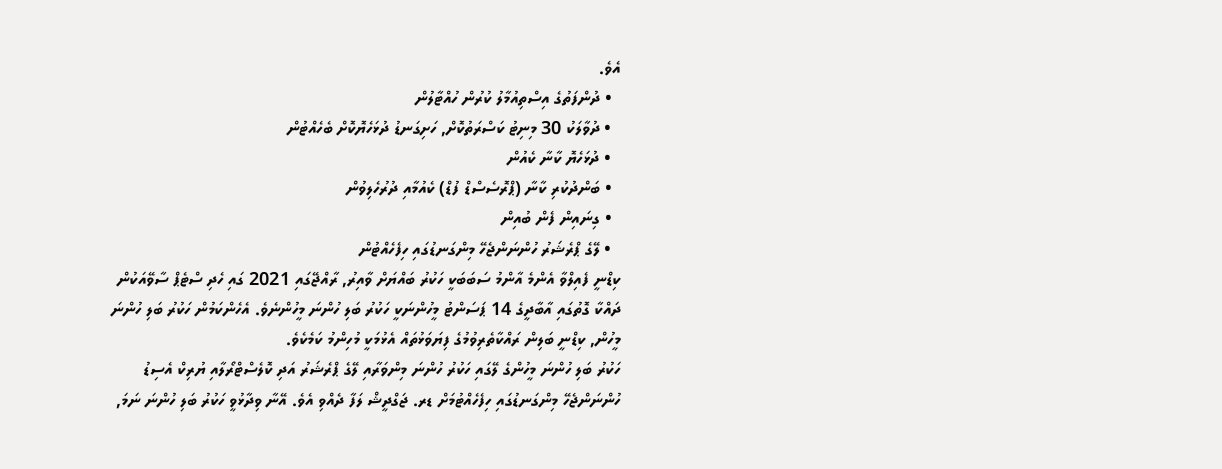އެވެ.
  • ދުންފަތުގެ އިސްތިއުމާލު ކުރުން ހުއްޓާލުން
  • ދުވާލަކު 30 މިނިޓު ކަސްރަތުކޮށް, ހަށިގަނޑު ދުޅަހެޔޮކޮށް ބެހެއްޓުން
  • ދުޅަހެޔޮ ކާނާ ކެއުން
  • ބަންދުކުރި ކާނާ (ޕްރޮސެސްޑް ފުޑް) ކެއުމާއި ދުރުހެލިވުން
  • ގިނައިން ފެން ބުއިން
  • ލޭގެ ޕްރެޝަރު ހުންނަންޖެހޭ މިންގަނޑުގައި ހިފެހެއްޓުން
ކިޑްނީ ފެއިލްވާ އެންމެ އާންމު ސަބަބަކީ ހަކުރު ބައްޔަށް ވާއިރު, ރާއްޖޭގައި 2021 ގައި ހެދި ސްޓެޕް ސާވޭއަކުން ދައްކާ ގޮތުގައި އާބާދީގެ 14 ޕަސަންޓު މީހުންނަކީ ހަކުރު ބަލި ހުންނަ މީހުންނެވެ. އެހެންކަމުން ހަކުރު ބަލި ހުންނަ މީހުން, ކިޑްނީ ބަލިން ރައްކާތެރިވުމުގެ ފިޔަވަޅުތައް އެޅުމަކީ މުހިންމު ކަމެކެވެ.
ހަކުރު ބަލި ހުންނަ މީހުންގެ ލޭގައި ހަކުރު ހުންނަ މިންވަރާއި ލޭގެ ޕްރެޝަރު އަދި ކޮލެސްޓްރޯލާއި ޔުރިކް އެސިޑު ހުންނަންޖެހޭ މިންގަނޑުގައި ހިފެހެއްޓުމަށް ޑރ. ޖަގްދީޝް ލަފާ ދެއްވި އެވެ. އޭނާ ވިދާޅުވީ ހަކުރު ބަލި ހުންނަ ނަމަ,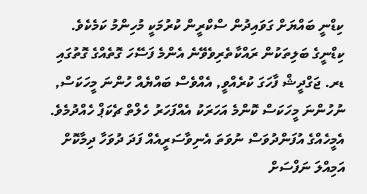ކިޑްނީ ބައްޔަށް ގަވައިދުން ސްކްރީން ކުރުމަކީ މުހިންމު ކަމެކެވެ.
ކިޑްނީގެ ބަލިތަކުން ރައްކާތެރިވެވޭނެ އެންމެ ފަސޭހަ ގޮތެއްގެ ގޮތުގައި ޑރ. ޖަގްދީޝް ފާހަގަ ކުރެއްވީ, އެއްވެސް ބައްޔެއް ހުންނަ މީހަކަސް, ނުހުންނަ މީހަކަސް ކޮންމެ އަހަރަކު އެއްފަހަރު ހެލްތް ޗެކަޕް ހެއްދުމެވެ. އެމީހެއްގެ އުފަންދުވަސް ނުވަތަ އެނިވާސަރީއެއް ފަދަ ދުވަހާ ދިމާކޮށް އަމިއްލަ ނަފްސަށް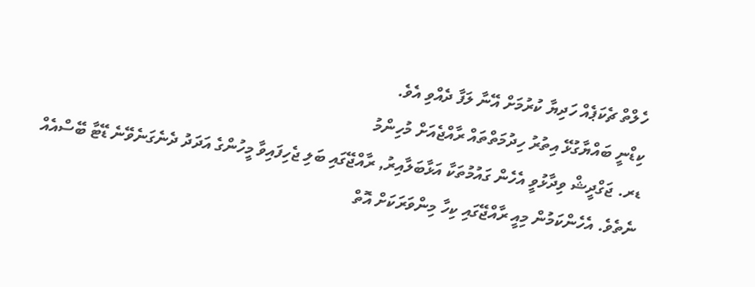ހެލްތް ޗެކަޕެއް ހަދިޔާ ކުރުމަށް އޭނާ ލަފާ ދެއްވި އެވެ.
ކިޑްނީ ބައްޔާގުޅޭ އިތުރު ހިދުމަތްތައް ރާއްޖެއަށް މުހިންމު
ޑރ. ޖަގްދީޝް ވިދާޅުވީ އެހެން ގައުމުތަކާ އަޅާބަލާއިރު, ރާއްޖޭގައި ބަލި ޖެހިފައިވާ މީހުންގެ އަދަދު ދެނެގަނެވޭނެ ޑޭޓާ ބޭސްއެއް ނެތެވެ. އެހެންކަމުން މިއީ ރާއްޖޭގައި ކިހާ މިންވަރަކަށް އޮތް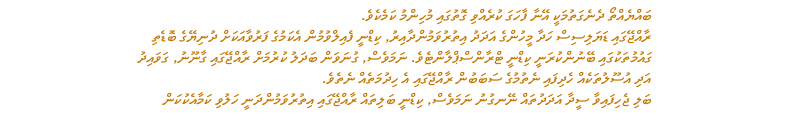ބައްޔެއްތޯ ދެނެގަތުމަކީ އޭނާ ފާހަގަ ކުރެއްވި ގޮތުގައި މުހިންމު ކަމެކެވެ.
ރާއްޖޭގައި ޑަޔަލިސިސް ހަދާ މީހުންގެ އަދަދު އިތުރުވަމުންދާއިރު, ކިޑްނީ ފެއިލްވުމުން އެކަމުގެ ފަރުވާއަކަށް ދުނިޔޭގެ ބޮޑެތި ގައުމުތަކުގައި ބޭނުންކުރަނީ ކިޑްނީ ޓްރާންސްޕްލާންޓެވެ. ނަމަވެސް, ގުނަވަން ބަދަލު ކުރުމަށް ރާއްޖޭގައި ގާނޫނު, ގަވައިދު އަދި އުސޫލުތަކެއް ހެދިފައި ނެތުމުގެ ސަބަބުން ރާއްޖޭގައި އެ ހިދުމަތެއް ނެތެވެ.
ބަލި ޖެހިފައިވާ ސީދާ އަދަދުތައް ނޭނގުނު ނަމަވެސް, ކިޑްނީ ބަލިތައް ރާއްޖޭގައި އިތުރުވަމުންދަނީ ހަލުވި ކަމާއެކުކަން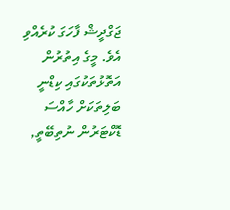ޖަގްދީޝް ފާހަގަ ކުރެއްވި އެވެ. މީގެ އިތުރުން އަތޮޅުތަކުގައި ކިޑްނީ ބަލިތަކަށް ހާއްސަ ޑޮކްޓަރުން ނުތިބޭތީ,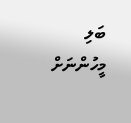ބަލި މީހުންނަށް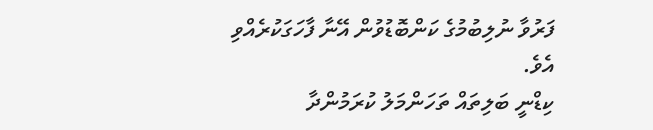ފަރުވާ ނުލިބުމުގެ ކަންބޮޑުވުން އޭނާ ފާހަގަކުރެއްވި އެވެ.
ކިޑްނީ ބަލިތައް ތަހަންމަލު ކުރަމުންދާ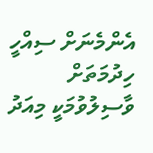އެންމެނަށް ސިއްހީ ހިދުމަތަށް ވާސިލުވުމަކީ މިއަދު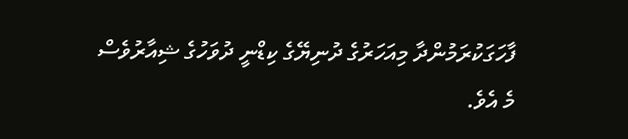ފާހަގަކުރަމުންދާ މިއަހަރުގެ ދުނިޔޭގެ ކިޑްނީ ދުވަހުގެ ޝިއާރުވެސް މެ އެވެ.